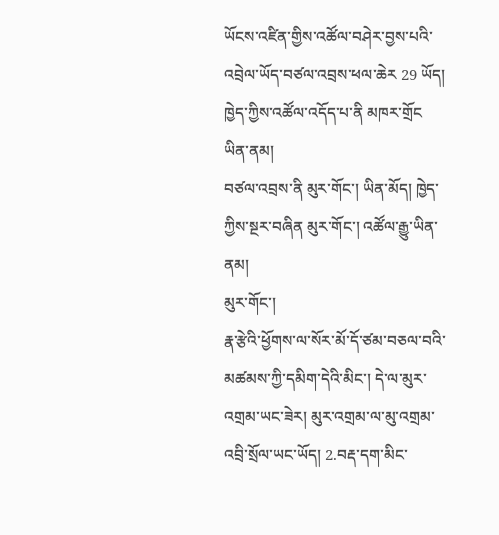ཡོངས་འཛིན་གྱིས་འཚོལ་བཤེར་བྱས་པའི་འབྲེལ་ཡོད་བཙལ་འབྲས་ཕལ་ཆེར 29 ཡོད།
ཁྱེད་ཀྱིས་འཚོལ་འདོད་པ་ནི མཁར་གྲོང ཡིན་ནམ།
བཙལ་འབྲས་ནི མུར་གོང་། ཡིན་མོད། ཁྱེད་ཀྱིས་སྔར་བཞིན མུར་གོང་། འཚོལ་རྒྱུ་ཡིན་ནམ།
མུར་གོང་།
རྣ་རྩེའི་ཕྱོགས་ལ་སོར་མོ་དོ་ཙམ་བཅལ་བའི་མཚམས་ཀྱི་དམིག་དེའི་མིང་། དེ་ལ་མུར་འགྲམ་ཡང་ཟེར། མུར་འགྲམ་ལ་མུ་འགྲམ་འབྲི་སྲོལ་ཡང་ཡོད། 2.བརྡ་དག་མིང་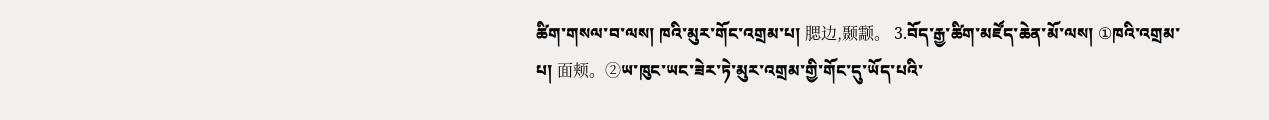ཚིག་གསལ་བ་ལས། ཁའི་མུར་གོང་འགྲམ་པ། 腮边,颞颥。 3.བོད་རྒྱ་ཚིག་མཛོད་ཆེན་མོ་ལས། ①ཁའི་འགྲམ་པ། 面颊。②ཡ་ཁུང་ཡང་ཟེར་ཏེ་མུར་འགྲམ་གྱི་གོང་དུ་ཡོད་པའི་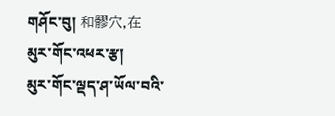གཤོང་བུ། 和髎穴,在
མུར་གོང་འཕར་རྩ།
མུར་གོང་ལྡད་ཤ་ཡོལ་བའི་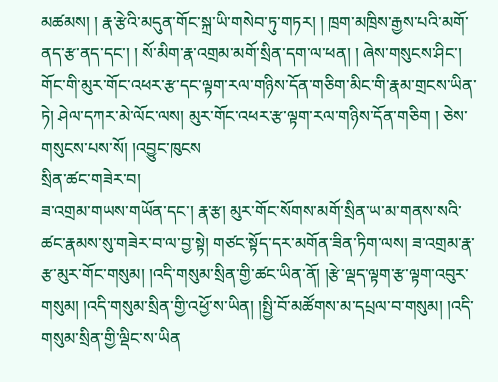མཚམས། ། རྣ་རྩེའི་མདུན་གོང་སྐྲ་ཡི་གསེབ་ཏུ་གཏར། ། ཁྲག་མཁྲིས་རྒྱས་པའི་མགོ་ནད་རྩ་ནད་དང་། ། སོ་མིག་རྣ་འགྲམ་མགོ་སྲིན་དག་ལ་ཕན། ། ཞེས་གསུངས་ཤིང་། གོང་གི་མུར་གོང་འཕར་རྩ་དང་ལྟག་རལ་གཉིས་དོན་གཅིག་མིང་གི་རྣམ་གྲངས་ཡིན་ཏེ། ཤེལ་དཀར་མེ་ལོང་ལས། མུར་གོང་འཕར་རྩ་ལྟག་རལ་གཉིས་དོན་གཅིག ། ཅེས་གསུངས་པས་སོ། །འབྱུང་ཁུངས
སྲིན་ཚང་གཟེར་བ།
ཟ་འགྲམ་གཡས་གཡོན་དང་། རྣ་རྩ། མུར་གོང་སོགས་མགོ་སྲིན་ཡ་མ་གནས་སའི་ཚང་རྣམས་སུ་གཟེར་བ་ལ་བྱ་སྟེ། གཙང་སྟོད་དར་མགོན་ཟིན་ཏིག་ལས། ཟ་འགྲམ་རྣ་རྩ་མུར་གོང་གསུམ། །འདི་གསུམ་སྲིན་གྱི་ཚང་ཡིན་ནོ། །རྩེ་ལྡད་ལྟག་རྩ་ལྟག་འབུར་གསུམ། །འདི་གསུམ་སྲིན་གྱི་འཕྱོ་ས་ཡིན། །སྤྱི་བོ་མཚོགས་མ་དཔྲལ་བ་གསུམ། །འདི་གསུམ་སྲིན་གྱི་ལྡིང་ས་ཡིན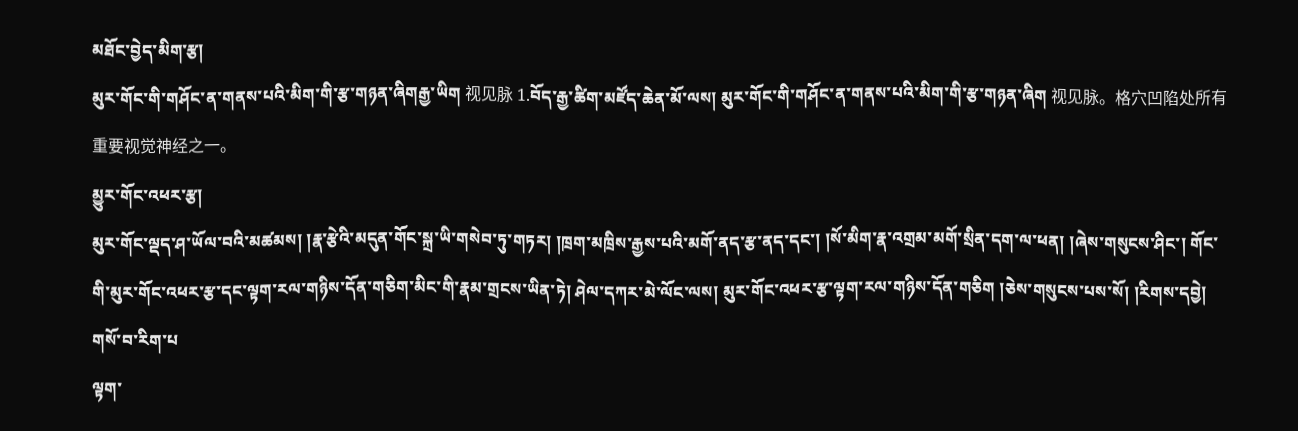མཐོང་བྱེད་མིག་རྩ།
མུར་གོང་གི་གཤོང་ན་གནས་པའི་མིག་གི་རྩ་གཉན་ཞིགརྒྱ་ཡིག 视见脉 1.བོད་རྒྱ་ཚིག་མཛོད་ཆེན་མོ་ལས། མུར་གོང་གི་གཤོང་ན་གནས་པའི་མིག་གི་རྩ་གཉན་ཞིག 视见脉。格穴凹陷处所有重要视觉神经之一。
མྱུར་གོང་འཕར་རྩ།
མུར་གོང་ལྡད་ཤ་ཡོལ་བའི་མཚམས། །རྣ་རྩེའི་མདུན་གོང་སྐྲ་ཡི་གསེབ་ཏུ་གཏར། །ཁྲག་མཁྲིས་རྒྱས་པའི་མགོ་ནད་རྩ་ནད་དང་། །སོ་མིག་རྣ་འགྲམ་མགོ་སྲིན་དག་ལ་ཕན། །ཞེས་གསུངས་ཤིང་། གོང་གི་མུར་གོང་འཕར་རྩ་དང་ལྟག་རལ་གཉིས་དོན་གཅིག་མིང་གི་རྣམ་གྲངས་ཡིན་ཏེ། ཤེལ་དཀར་མེ་ལོང་ལས། མུར་གོང་འཕར་རྩ་ལྟག་རལ་གཉིས་དོན་གཅིག །ཅེས་གསུངས་པས་སོ། །རིགས་དབྱེ། གསོ་བ་རིག་པ
ལྟག་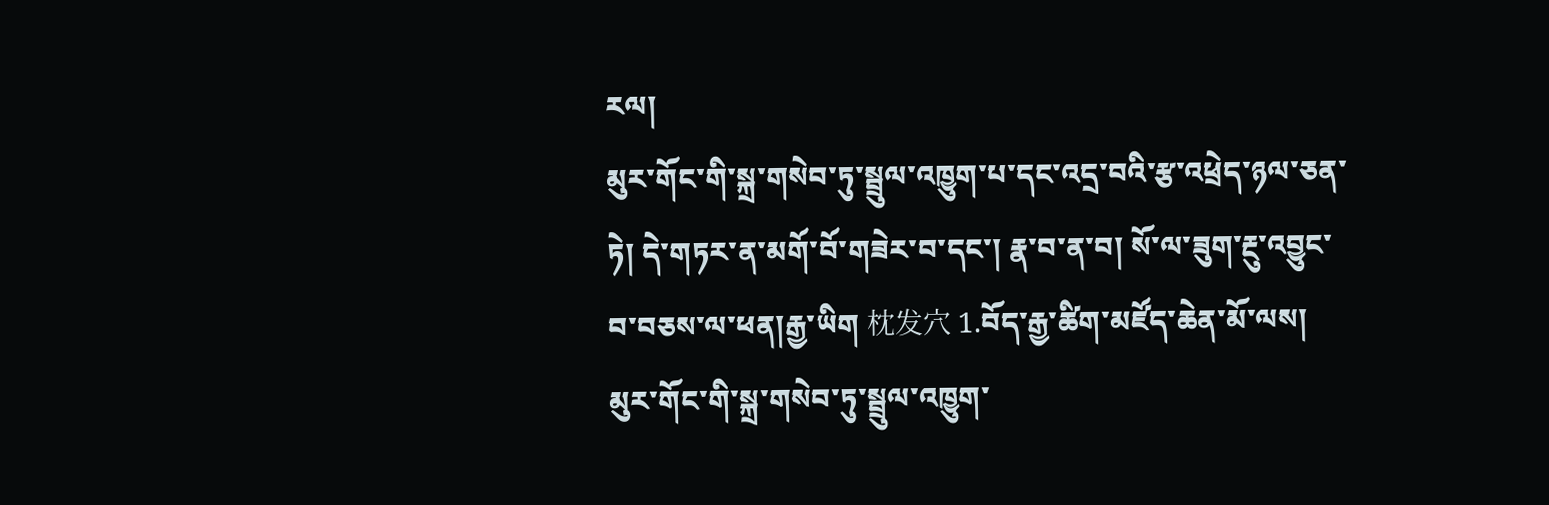རལ།
མུར་གོང་གི་སྐྲ་གསེབ་ཏུ་སྦྲུལ་འཁྱུག་པ་དང་འདྲ་བའི་རྩ་འཕྲེད་ཉལ་ཅན་ཏེ། དེ་གཏར་ན་མགོ་བོ་གཟེར་བ་དང་། རྣ་བ་ན་བ། སོ་ལ་ཟུག་རྔུ་འབྱུང་བ་བཅས་ལ་ཕན།རྒྱ་ཡིག 枕发穴 1.བོད་རྒྱ་ཚིག་མཛོད་ཆེན་མོ་ལས། མུར་གོང་གི་སྐྲ་གསེབ་ཏུ་སྦྲུལ་འཁྱུག་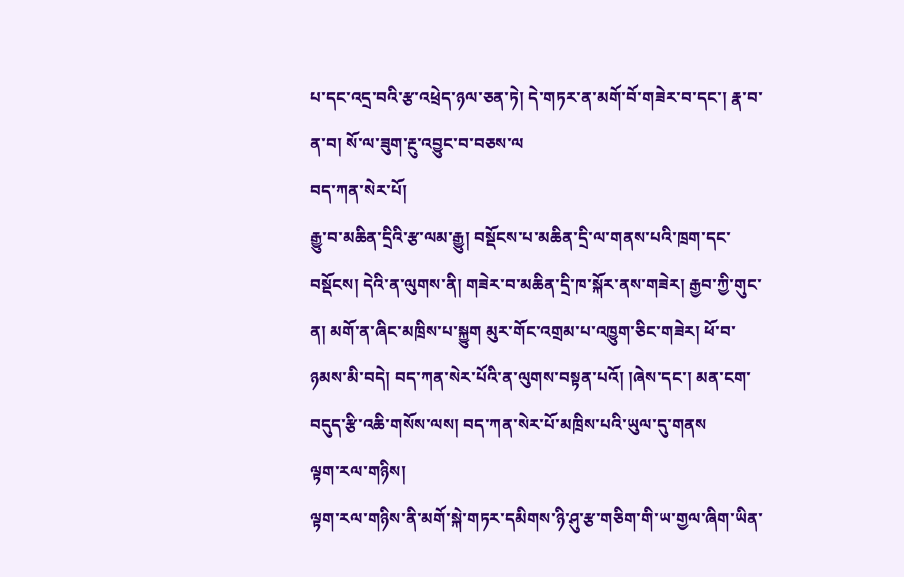པ་དང་འདྲ་བའི་རྩ་འཕྲེད་ཉལ་ཅན་ཏེ། དེ་གཏར་ན་མགོ་བོ་གཟེར་བ་དང་། རྣ་བ་ན་བ། སོ་ལ་ཟུག་རྔུ་འབྱུང་བ་བཅས་ལ
བད་ཀན་སེར་པོ།
རྒྱུ་བ་མཆིན་དྲིའི་རྩ་ལམ་རྒྱུ། བསྡོངས་པ་མཆིན་དྲི་ལ་གནས་པའི་ཁྲག་དང་བསྡོངས། དེའི་ན་ལུགས་ནི། གཟེར་བ་མཆིན་དྲི་ཁ་སྐོར་ནས་གཟེར། རྒྱབ་ཀྱི་གུང་ན། མགོ་ན་ཞིང་མཁྲིས་པ་སྐྱུག མུར་གོང་འགྲམ་པ་འཁྱུག་ཅིང་གཟེར། ཕོ་བ་ཉམས་མི་བདེ། བད་ཀན་སེར་པོའི་ན་ལུགས་བསྟན་པའོ། །ཞེས་དང་། མན་ངག་བདུད་རྩི་འཆི་གསོས་ལས། བད་ཀན་སེར་པོ་མཁྲིས་པའི་ཡུལ་དུ་གནས
ལྟག་རལ་གཉིས།
ལྟག་རལ་གཉིས་ནི་མགོ་སྐེ་གཏར་དམིགས་ཉི་ཤུ་རྩ་གཅིག་གི་ཡ་གྱལ་ཞིག་ཡིན་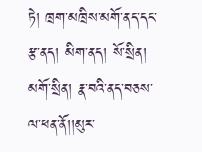ཏེ། ཁྲག་མཁྲིས་མགོ་ནད་དང་རྩ་ནད། མིག་ནད། སོ་སྲིན། མགོ་སྲིན། རྣ་བའི་ནད་བཅས་ལ་ཕན་ནོ།།མུར་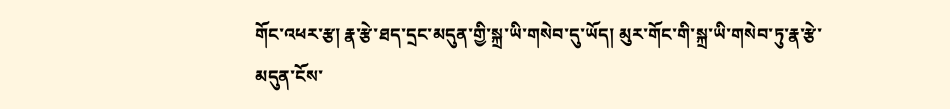གོང་འཕར་རྩ། རྣ་རྩེ་ཐད་དྲང་མདུན་གྱི་སྐྲ་ཡི་གསེབ་དུ་ཡོད། མུར་གོང་གི་སྐྲ་ཡི་གསེབ་ཏུ་རྣ་རྩེ་མདུན་ངོས་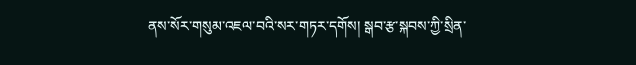ནས་སོར་གསུམ་འཇལ་བའི་སར་གཏར་དགོས། སྒབ་རྩ་སྐབས་ཀྱི་སྲིན་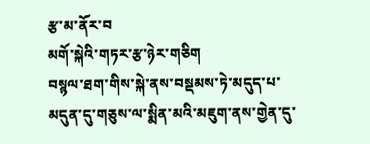རྩ་མ་ནོར་བ
མགོ་སྐེའི་གཏར་རྩ་ཉེར་གཅིག
བསྙལ་ཐག་གིས་སྐེ་ནས་བསྡམས་ཏེ་མདུད་པ་མདུན་དུ་གཅུས་ལ་སྨིན་མའི་མཇུག་ནས་གྱེན་དུ་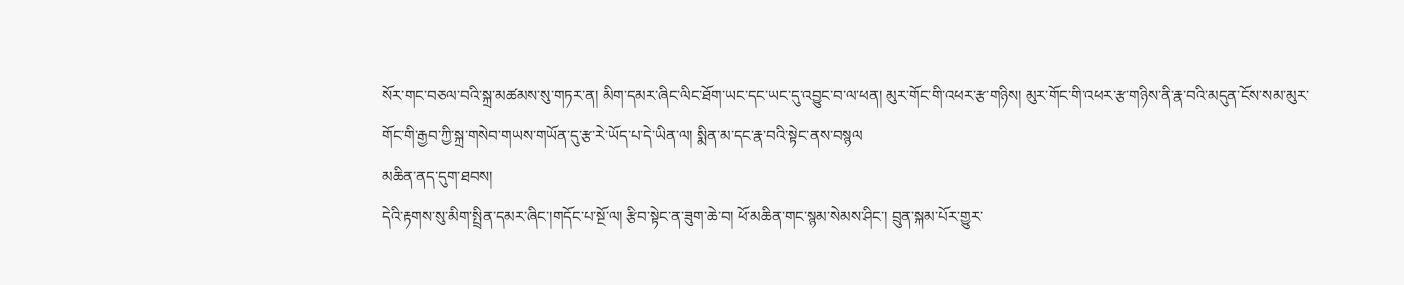སོར་གང་བཅལ་བའི་སྐྲ་མཚམས་སུ་གཏར་ན། མིག་དམར་ཞིང་ལིང་ཐོག་ཡང་དང་ཡང་དུ་འབྱུང་བ་ལ་ཕན། མུར་གོང་གི་འཕར་རྩ་གཉིས། མུར་གོང་གི་འཕར་རྩ་གཉིས་ནི་རྣ་བའི་མདུན་ངོས་སམ་མུར་གོང་གི་རྒྱབ་ཀྱི་སྐྲ་གསེབ་གཡས་གཡོན་དུ་རྩ་རེ་ཡོད་པ་དེ་ཡིན་ལ། སྨིན་མ་དང་རྣ་བའི་སྟེང་ནས་བསྙལ
མཆིན་ནད་དུག་ཐབས།
དེའི་རྟགས་སུ་མིག་སྤྲིན་དམར་ཞིང་།གདོང་པ་སྔོ་ལ། རྩིབ་སྟེང་ན་ཟུག་ཆེ་བ། ཕོ་མཆིན་གང་སྙམ་སེམས་ཤིང་། བྲུན་སྐམ་པོར་གྱུར་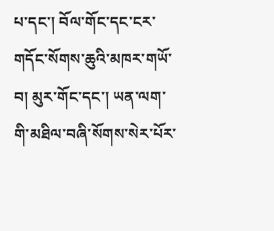པ་དང་། བོལ་གོང་དང་ངར་གདོང་སོགས་ཆུའི་མཁར་གཡོ་བ། མུར་གོང་དང་། ཡན་ལག་གི་མཐིལ་བཞི་སོགས་སེར་པོར་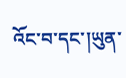འོང་བ་དང་།ཡུན་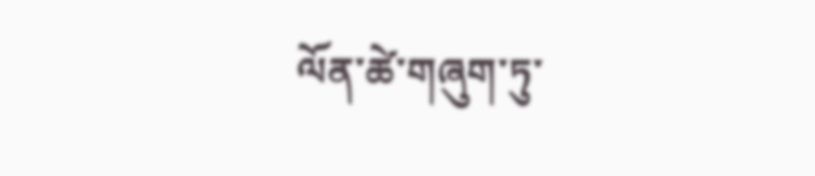ལོན་ཚེ་གཞུག་ཏུ་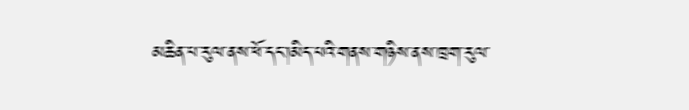མཆིན་པ་རུལ་ནས་ཕོ་དང་།མིད་པའི་གནས་གཉིས་ནས་ཁྲག་རུལ་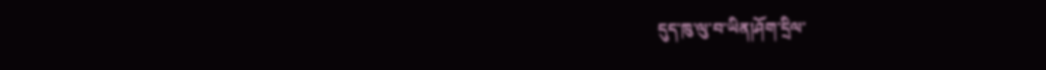དུད་ཁུ་ལུ་བ་ཡིན།ཤོག་དྲིལ་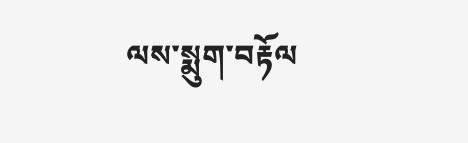ལས་སྨུག་བརྟོལ